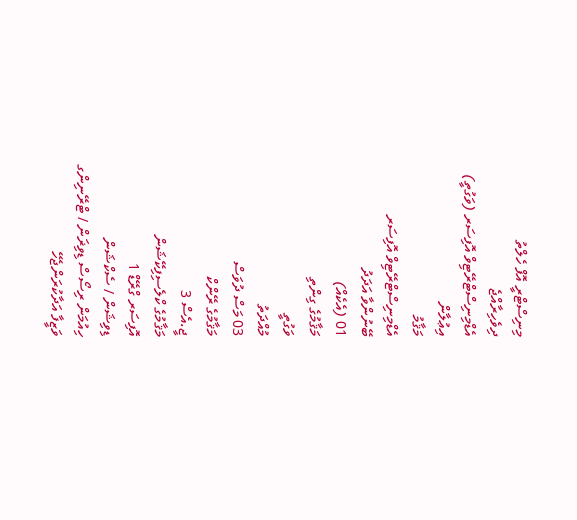މިނިސްޓްރީ އޮފް ހެލްތު
ދިވެހިރާއްޖެ
އެޑްމިނިސްޓްރޭޓިވް އޮފިސަރ (ވަގުތީ)
އިޢުލާން
މަޤާމު
އެޑްމިނިސްޓްރޭޓިވް އޮފިސަރ
ބޭނުންވާ އަދަދު
01 (އެކެއް)
މަޤާމުގެ ގިންތި
ވަގުތީ
މުއްދަތު
03 މަސް ދުވަސް
މަޤާމުގެ ރޭންކް
ޖީ.އެސް 3
މަޤާމުގެ ކްލެސިފިކޭޝަން
އޮފިސަރ ގްރޭޑް 1
ޑިވިޝަން / ސެކްޝަން
ހިއުމަން ރިސޯސް ޑިވިޜަން / ޓްރޭނިންގ
ވަޒީފާ އަދާކުރަންޖެހޭ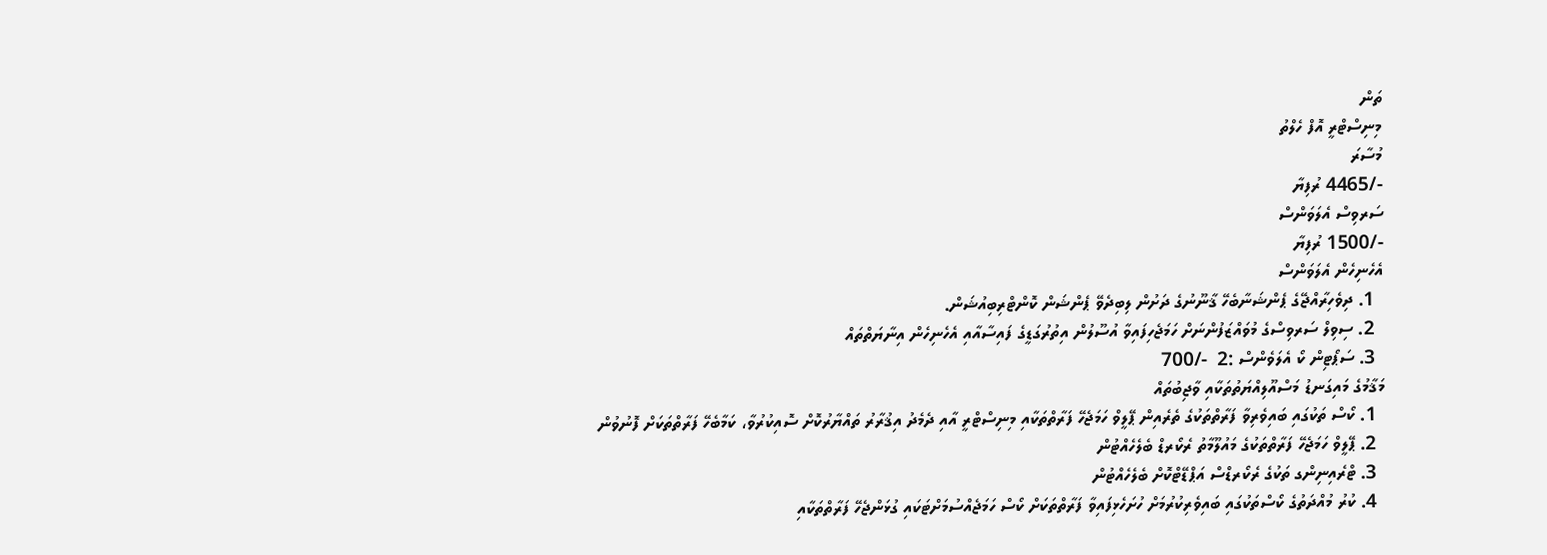ތަން
މިނިސްޓްރީ އޮފް ހެލްތު
މުސާރަ
-/4465 ރުފިޔާ
ސަރވިސް އެލަވަންސް
-/1500 ރުފިޔާ
އެހެނިހެން އެލަވަންސް
  1. ދިވެހިރާއްޖޭގެ ޕެންޝަނާބެހޭ ޤާނޫނުގެ ދަށުން ލިބިދެވޭ ޕެންޝަން ކޮންޓްރިބިއުޝަން.
  2. ސިވިލް ސަރވިސްގެ މުވައްޒަފުންނަށް ހަމަޖެހިފައިވާ އުސޫލުން އިތުރުގަޑީގެ ފައިސާއާއި އެހެނިހެން އިނާޔަތްތައް
  3. ސަޕޯޓިން ކޯ އެލަވެންސް :2  -/700
މަޤާމުގެ މައިގަނޑު މަސްއޫލިއްޔަތުތަކާއި ވާޖިބުތައް
  1. ކޯސް ތަކުގައި ބައިވެރިވާ ފަރާތްތަކުގެ ތެރެއިން ޕޭލީވް ހަމަޖެހޭ ފަރާތްތަކާއި މިނިސްޓްރީ އާއި ދެމެދު އިޤުރާރު ތައްޔާރުކޮށް ސޮއިކުރުވާ، ކަމާބެހޭ ފަރާތްތަކަށް ފޮނުވުން
  2. ޕޭލީވް ހަމަޖެހޭ ފަރާތްތަކުގެ މައުލޫމާތު ރެކޯރޑް ބެލެހެއްޓުން
  3. ޓްރެއިނިންގ ތަކުގެ ރެކޯރޑްސް އަޕްޑޭޓްކޮށް ބެލެހެއްޓުން
  4. ކުރު މުއްދަތުގެ ކޯސްތަކުގައި ބައިވެރިކުރުމަށް ހުށަހެޅިފައިވާ ފަރާތްތަކަށް ކޯސް ހަމަޖެއްސުމަށްޓަކައި ގުޅަންޖެހޭ ފަރާތްތަކާއި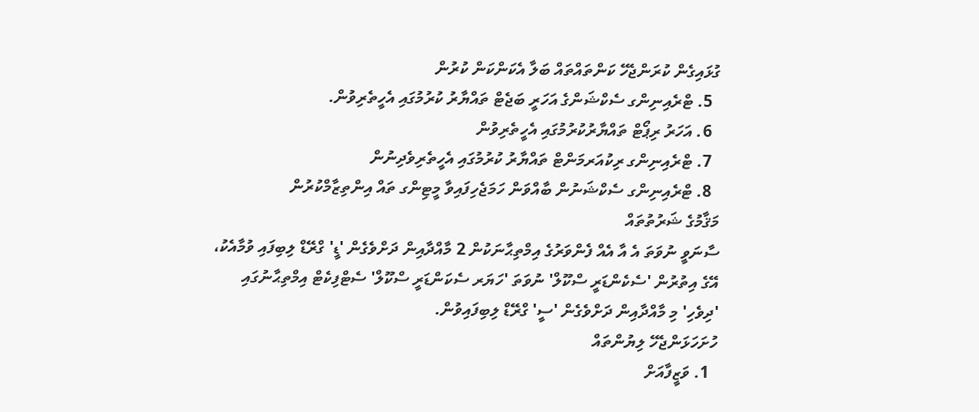ގުޅައިގެން ކުރަންޖެހޭ ކަންތައްތައް ބަލާ އެކަންކަން ކުރުން
  5. ޓްރެއިނިންގ ސެކްޝަންގެ އަހަރީ ބަޖެޓް ތައްޔާރު ކުރުމުގައި އެހީތެރިވުން.
  6. އަހަރު ރިޕޯޓް ތައްޔާރުކުރުމުގައި އެހީތެރިވުން
  7. ޓްރެއިނިންގ ރިކުއަރމަންޓް ތައްޔާރު ކުރުމުގައި އެހީތެރިވެދިނުން
  8. ޓްރެއިނިންގ ސެކްޝަނުން ބާއްވަން ހަމަޖެހިފައިވާ މީޓިންގ ތައް އިންތިޒާމްކުރުން
މަޤާމުގެ ޝަރުތުތައް
ސާނަވީ ނުވަތަ އެ އާ އެއް ފެންވަރުގެ އިމްތިޙާނަކުން 2 މާއްދާއިން ދަށްވެގެން 'ޑީ' ގްރޭޑް ލިބިފައި ވުމާއެކު، އޭގެ އިތުރުން 'ސެކެންޑަރީ ސްކޫލް' ނުވަތަ 'ހަޔަރ ސެކަންޑަރީ ސްކޫލް' ސެޓްފިކެޓް އިމްތިޙާނުގައި 'ދިވެހި' މި މާއްދާއިން ދަށްވެގެން 'ސީ' ގްރޭޑް ލިބިފައިވުން.
ހުށަހަޅަންޖެހޭ ލިޔުންތައް
  1. ވަޒީފާއަށް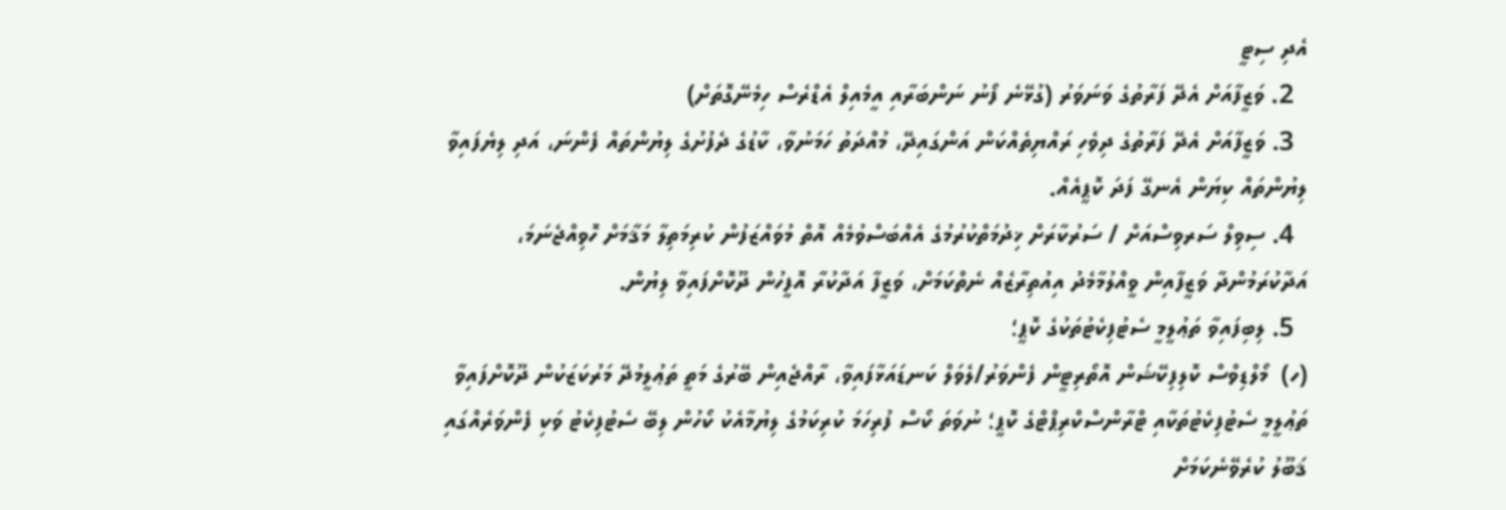އެދި ސިޓީ
  2. ވަޒީފާއަށް އެދޭ ފަރާތުގެ ވަނަވަރު (ގުޅޭނެ ފޯނު ނަންބަރާއި އީމެއިލް އެޑްރެސް ހިމެނޭގޮތަށް)
  3. ވަޒީފާއަށް އެދޭ ފަރާތުގެ ދިވެހި ރައްޔިތެއްކަން އަންގައިދޭ، މުއްދަތު ހަމަނުވާ، ކާޑުގެ ދެފުށުގެ ލިޔުންތައް ފެންނަ، އަދި ލިޔެފައިވާ ލިޔުންތައް ކިޔަން އެނގޭ ފަދަ ކޮޕީއެއް.
  4. ސިވިލް ސަރވިސްއަށް / ސަރުކާރަށް ޚިދުމަތްކުރުމުގެ އެއްބަސްވުމެއް އޮތް މުވައްޒަފުން ކުރިމަތިލާ މަޤާމަށް ހޮވިއްޖެނަމަ، އަދާކުރަމުންދާ ވަޒީފާއިން ވީއްލުމާމެދު އިއުތިރާޒެއް ނެތްކަމަށް، ވަޒީފާ އަދާކުރާ އޮފީހުން ދޫކޮށްފައިވާ ލިޔުން.
  5. ލިބިފައިވާ ތަޢުލީމީ ސެޓުފިކެޓުތަކުގެ ކޮޕީ؛
(ހ)  މޯލްޑިވްސް ކޮލިފިކޭޝަން އޮތޯރިޓީން ފެންވަރު/ލެވަލް ކަނޑައަޅާފައިވާ، ރާއްޖެއިން ބޭރުގެ މަތީ ތަޢުލީމުދޭ މަރުކަޒަކުން ދޫކޮށްފައިވާ ތަޢުލީމީ ސެޓުފިކެޓުތަކާއި ޓްރާންސްކްރިޕްޓްގެ ކޮޕީ؛ ނުވަތަ ކޯސް ފުރިހަމަ ކުރިކަމުގެ ލިޔުމާއެކު ކޯހުން ލިބޭ ސެޓުފިކެޓު ވަކި ފެންވަރެއްގައި ޤަބޫލު ކުރެވޭނެކަމަށް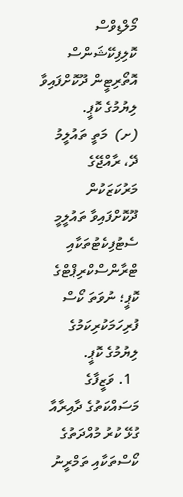މޯލްޑިވްސް ކޮލިފިކޭޝަންސް އޮތޯރިޓީން ދޫކޮށްފައިވާ ލިޔުމުގެ ކޮޕީ.
(ށ)  މަތީ ތައުލީމު ދޭ، ރާއްޖޭގެ މަރުކަޒަކުން ދޫކޮށްފައިވާ ތައުލީމީ ސެޓުފިކެޓުތަކާއި ޓްރާންސްކްރިޕްޓްގެ ކޮޕީ؛ ނުވަތަ ކޯސް ފުރިހަމަކުރިކަމުގެ ލިޔުމުގެ ކޮޕީ.
  1. ވަޒީފާގެ މަސައްކަތުގެ ދާއިރާއާ ގުޅޭ ކުރު މުއްދަތުގެ ކޯސްތަކާއި ތަމްރީނު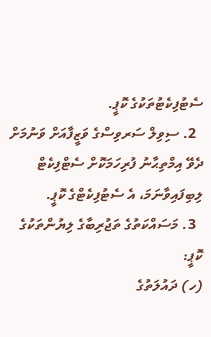ސެޓުފިކެޓުތަކުގެ ކޮޕީ.
  2. ސިވިލް ސަރވިސްގެ ވަޒީފާއަށް ވަނުމަށް ދެވޭ އިމްތިޙާނު ފުރިހަމަކޮށް ސެޓްފިކެޓް ލިބިފައިވާނަމަ، އެ ސެޓުފިކެޓްގެ ކޮޕީ.
  3. މަސައްކަތުގެ ތަޖުރިބާގެ ލިޔުންތަކުގެ ކޮޕީ:
(ހ) ދައުލަތުގެ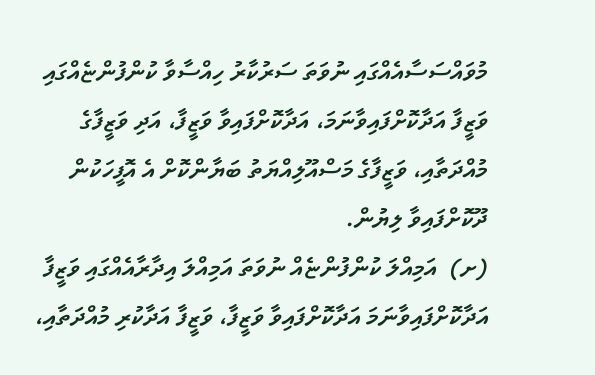މުވައްސަސާއެއްގައި ނުވަތަ ސަރުކާރު ހިއްސާވާ ކުންފުންޏެއްގައި ވަޒީފާ އަދާކޮށްފައިވާނަމަ، އަދާކޮށްފައިވާ ވަޒީފާ، އަދި ވަޒީފާގެ މުއްދަތާއި، ވަޒީފާގެ މަސްއޫލިއްޔަތު ބަޔާންކޮށް އެ އޮފީހަކުން ދޫކޮށްފައިވާ ލިޔުން.
(ށ)  އަމިއްލަ ކުންފުންޏެއް ނުވަތަ އަމިއްލަ އިދާރާއެއްގައި ވަޒީފާ އަދާކޮށްފައިވާނަމަ އަދާކޮށްފައިވާ ވަޒީފާ، ވަޒީފާ އަދާކުރި މުއްދަތާއި،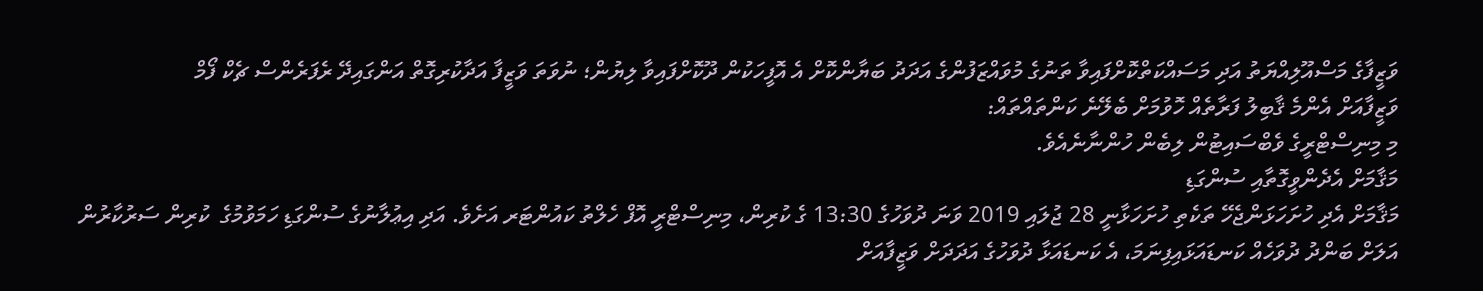ވަޒީފާގެ މަސްއޫލިއްޔަތު އަދި މަސައްކަތްކޮށްފައިވާ ތަނުގެ މުވައްޒަފުންގެ އަދަދު ބަޔާންކޮށް އެ އޮފީހަކުން ދޫކޮށްފައިވާ ލިޔުން؛ ނުވަތަ ވަޒީފާ އަދާކުރިގޮތް އަންގައިދޭ ރެފަރެންސް ޗެކް ފޯމް
ވަޒީފާއަށް އެންމެ ޤާބިލު ފަރާތެއް ހޮވުމަށް ބެލޭނެ ކަންތައްތައް:
މި މިނިސްޓްރީގެ ވެބްސައިޓުން ލިބެން ހުންނާނެއެވެ.
މަޤާމަށް އެދެންވީގޮތާއި ސުންގަޑި
މަޤާމަށް އެދި ހުށަހަޅަންޖެހޭ ތަކެތި ހުށަހަޅާނީ 28 ޖުލައި 2019 ވަނަ ދުވަހުގެ 13:30 ގެ ކުރިން، މިނިސްޓްރީ އޮފް ހެލްތު ކައުންޓަރ އަށެވެ. އަދި އިޢުލާނުގެ ސުންގަޑި ހަމަވުމުގެ  ކުރިން ސަރުކާރުން އަލަށް ބަންދު ދުވަހެއް ކަނޑައަޅައިފިނަމަ، އެ ކަނޑައަޅާ ދުވަހުގެ އަދަދަށް ވަޒީފާއަށް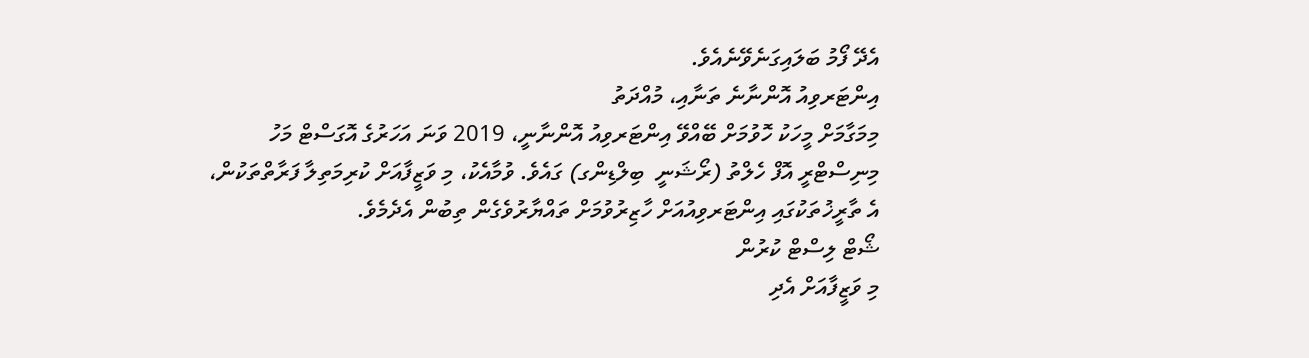އެދޭ ފޯމު ބަލައިގަނެވޭނެއެވެ.
އިންޓަރވިއު އޮންނާނެ ތަނާއި، މުއްދަތު
މިމަގާމަށް މީހަކު ހޮވުމަށް ބޭއްވޭ އިންޓަރވިއު އޮންނާނީ، 2019 ވަނަ އަހަރުގެ އޮގަސްޓް މަހު މިނިސްޓްރީ އޮފް ހެލްތު (ރޯޝަނީ  ބިލްޑިންގ) ގައެވެ. ވުމާއެކު، މި ވަޒީފާއަށް ކުރިމަތިލާ ފަރާތްތަކުން، އެ ތާރީޚުތަކުގައި އިންޓަރވިއުއަށް ހާޒިރުވުމަށް ތައްޔާރުވެގެން ތިބުން އެދެމެވެ.
ޝޯޓް ލިސްޓް ކުރުން
މި ވަޒީފާއަށް އެދި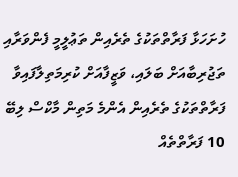ހުށަހަޅާ ފަރާތްތަކުގެ ތެރެއިން ތަޢުލީމީ ފެންވަރާއި ތަޖުރިބާއަށް ބަލައި، ވަޒީފާއަށް ކުރިމަތިލާފައިވާ ފަރާތްތަކުގެ ތެރެއިން އެންމެ މަތިން މާކްސް ލިބޭ 10 ފަރާތްތެއް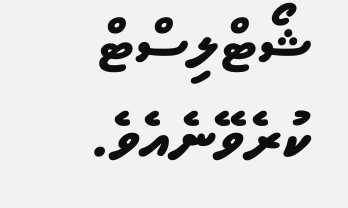ޝޯޓްލިސްޓް ކުރެވޭނެއެވެ.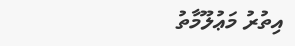އިތުރު މަޢުލޫމާތު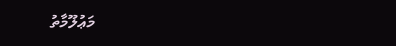މަޢުލޫމާތު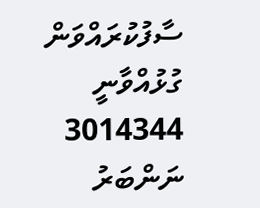ސާފުކުރައްވަން ގުޅުއްވާނީ 3014344 ނަންބަރު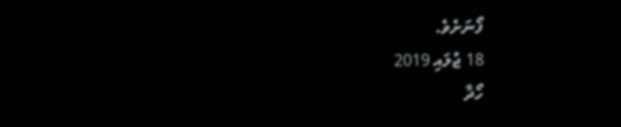ފޯނަށެވެ.
18 ޖުލައި 2019
ހޯދާ